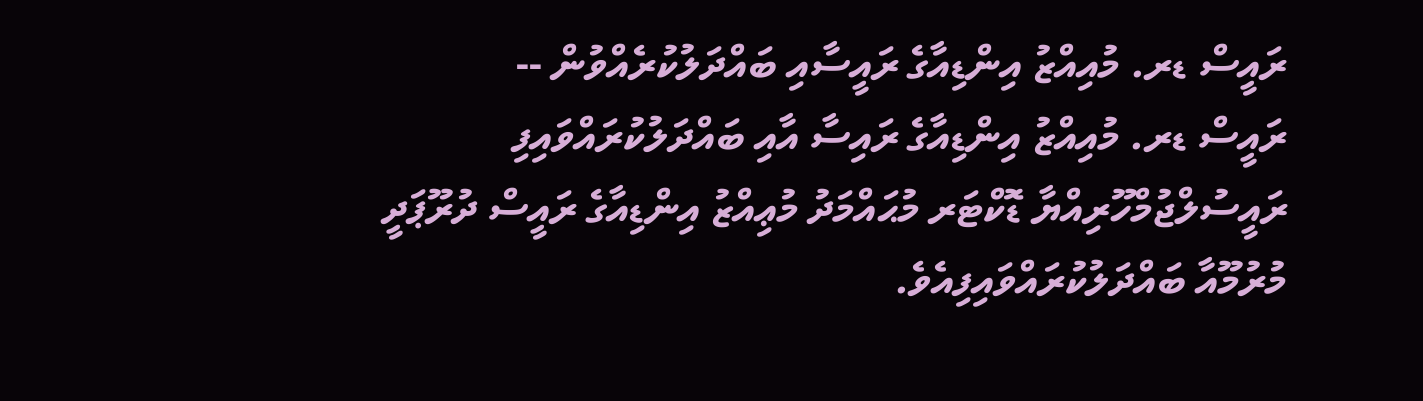ރައީސް ޑރ. މުއިއްޒު އިންޑިއާގެ ރައީސާއި ބައްދަލުކުރެއްވުން --
ރައީސް ޑރ. މުއިއްޒު އިންޑިއާގެ ރައިސާ އާއި ބައްދަލުކުރައްވައިފި
ރައީސުލްޖުމްހޫރިއްޔާ ޑޮކްޓަރ މުޙައްމަދު މުޢިއްޒު އިންޑިއާގެ ރައީސް ދުރޫޕަދީ މުރުމޫއާ ބައްދަލުކުރައްވައިފިއެވެ.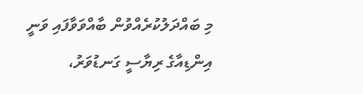މި ބައްދަލުކުރެއްވުން ބާއްވަވާފައި ވަނީ އިންޑިއާގެ ރިޔާސީ ގަނޑުވަރު،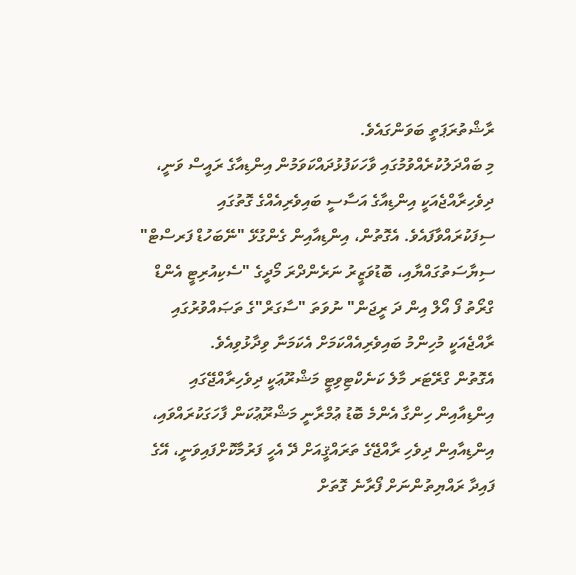ރާޝްތުރަޕަތީ ބަވަންގައެވެ.
މި ބައްދަލުކުރެއްވުމުގައި ވާހަކަފުޅުދައްކަވަމުން އިންޑިއާގެ ރައީސް ވަނީ، ދިވެހިރާއްޖެއަކީ އިންޑިއާގެ އަސާސީ ބައިވެރިއެއްގެ ގޮތުގައި ސިފަކުރައްވާފައެވެ. އެގޮތުން، އިންޑިއާއިން ގެންގުޅޭ "ނޭބަހުޑް ފަރސްޓް" ސިޔާސަތުގައްޔާއި، ބޮޑުވަޒީރު ނަރެންދްރަ މޯދީގެ "ސެކިއުރިޓީ އެންޑް ގްރޯތު ފޯ އޯލް އިން ދަ ރީޖަން" ނުވަތަ "ސާގަރް"ގެ ތަޞައްވުރުގައި ރާއްޖެއަކީ މުހިންމު ބައިވެރިއެއްކަމަށް އެކަމަނާ ވިދާޅުވިއެވެ.
އެގޮތުން ގްރޭޓަރ މާލެ ކަނެކްޓިވިޓީ މަޝްރޫޢަކީ ދިވެހިރާއްޖޭގައި އިންޑިއާއިން ހިންގާ އެންމެ ބޮޑު ޢުމްރާނީ މަޝްރޫޢުކަން ފާހަގަކުރައްވައި، އިންޑިއާއިން ދިވެހި ރާއްޖޭގެ ތަރައްޤީއަށް ދޭ އެހީ ފަރުމާކޮށްފައިވަނީ، އޭގެ ފައިދާ ރައްޔިތުންނަށް ފޯރާނެ ގޮތަށް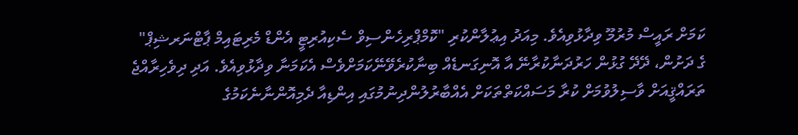ކަމަށް ރައީސް މުރުމޫ ވިދާޅުވިއެވެ. މިއަދު އިޢުލާންކުރި "ކޮމްޕްރިހެންސިވް ސެކިއުރިޓީ އެންޑް މެރިޓައިމް ޕާޓްނަރޝިޕް" ގެ ދަށުން، ދޭދޭ ގުޅުން ހަރުދަނާކުރާނޭ އާ އޮނިގަނޑެއް ބިނާކުރެވޭނޭކަމަށްވެސް އެކަމަނާ ވިދާޅުވިއެވެ. އަދި ދިވެހިރާއްޖެ ތަރައްޤީއަށް ވާސިލުވުމަށް ކުރާ މަސައްކަތްތަކަށް އެއްބާރުލުންދިނުމުގައި އިންޑިއާ ދެމިއޮންނާނެކަމުގެ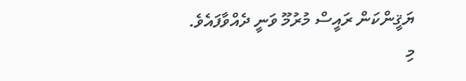ޔަޤީންކަން ރައީސް މުރުމޫ ވަނީ ދެއްވާފައެވެ.
މި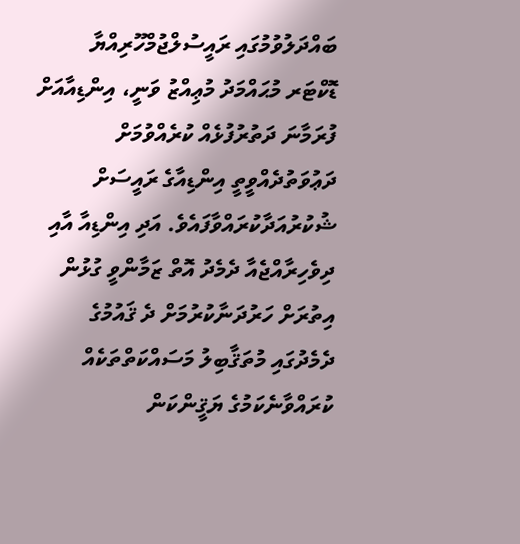ބައްދަލުވުމުގައި ރައީސުލްޖުމްހޫރިއްޔާ ޑޮކްޓަރ މުޙައްމަދު މުޢިއްޒު ވަނީ، އިންޑިއާއަށް ފުރަމާނަ ދަތުރުފުޅެއް ކުރެއްވުމަށް ދަޢުވަތުދެއްވީތީ އިންޑިއާގެ ރައީސަށް ޝުކުރުއަދާކުރައްވާފައެވެ. އަދި އިންޑިއާ އާއި ދިވެހިރާއްޖެއާ ދެމެދު އޮތް ޒަމާންވީ ގުޅުން އިތުރަށް ހަރުދަނާކުރުމަށް ދެ ޤައުމުގެ ދެމެދުގައި މުތަޤާބިލު މަސައްކަތްތަކެއް ކުރައްވާނެކަމުގެ ޔަޤީންކަން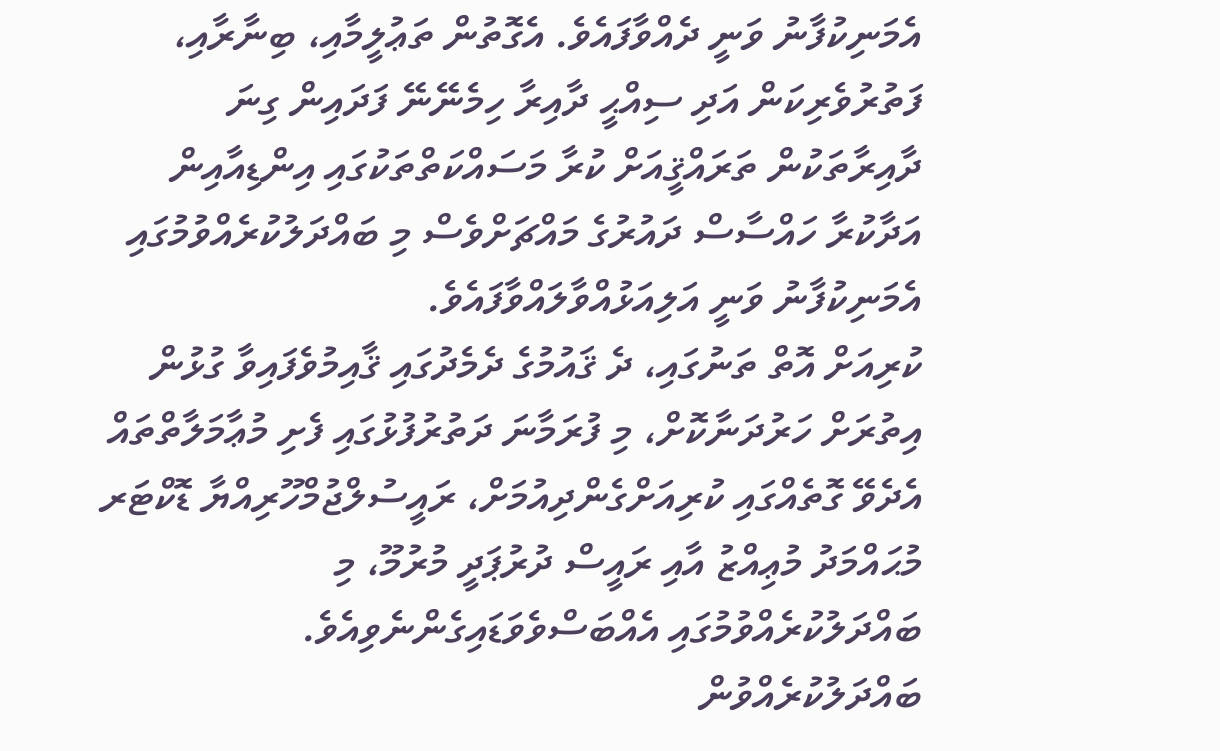އެމަނިކުފާނު ވަނީ ދެއްވާފައެވެ. އެގޮތުން ތަޢުލީމާއި، ބިނާރާއި، ފަތުރުވެރިކަން އަދި ސިއްޙީ ދާއިރާ ހިމެނޭނޭ ފަދައިން ގިނަ ދާއިރާތަކުން ތަރައްޤީއަށް ކުރާ މަސައްކަތްތަކުގައި އިންޑިއާއިން އަދާކުރާ ހައްސާސް ދައުރުގެ މައްޗަށްވެސް މި ބައްދަލުކުރެއްވުމުގައި އެމަނިކުފާނު ވަނީ އަލިއަޅުއްވާލައްވާފައެވެ.
ކުރިއަށް އޮތް ތަނުގައި، ދެ ޤައުމުގެ ދެމެދުގައި ޤާއިމުވެފައިވާ ގުޅުން އިތުރަށް ހަރުދަނާކޮށް، މި ފުރަމާނަ ދަތުރުފުޅުގައި ފެށި މުޢާމަލާތްތައް އެދެވޭ ގޮތެއްގައި ކުރިއަށްގެންދިއުމަށް، ރައީސުލްޖުމްހޫރިއްޔާ ޑޮކްޓަރ މުޙައްމަދު މުޢިއްޒު އާއި ރައީސް ދުރުޕަދީ މުރުމޫ، މި ބައްދަލުކުރެއްވުމުގައި އެއްބަސްވެވަޑައިގެންނެވިއެވެ.
ބައްދަލުކުރެއްވުން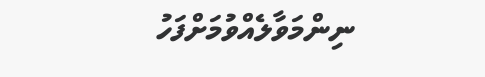ނިންމަވާލެއްވުމަށްފަހު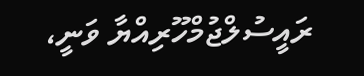ރައީސުލްޖުމްހޫރިއްޔާ ވަނީ،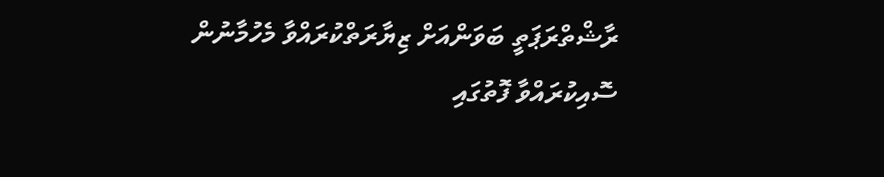ރާޝްތްރަޕަތީ ބަވަންއަށް ޒިޔާރަތްކުރައްވާ މެހުމާނުން ސޮއިކުރައްވާ ފޮތުގައި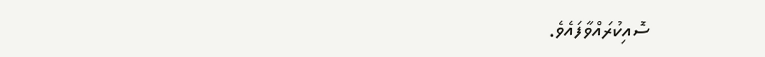ސޮއިކުރައްވާފައެވެ.